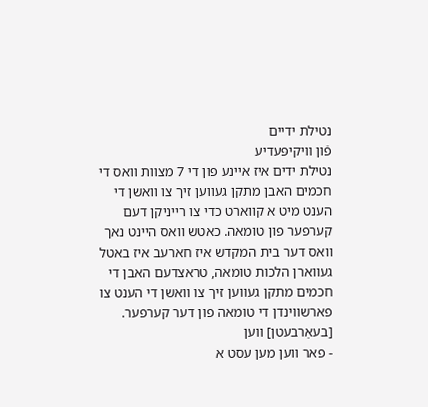נטילת ידיים
פֿון װיקיפּעדיע
נטילת ידים איז איינע פון די 7 מצוות וואס די חכמים האבן מתקן געווען זיך צו וואשן די הענט מיט א קווארט כדי צו רייניקן דעם קערפער פון טומאה. כאטש וואס היינט נאך וואס דער בית המקדש איז חארעב איז באטל געווארן הלכות טומאה, טראצדעם האבן די חכמים מתקן געווען זיך צו וואשן די הענט צו פארשווינדן די טומאה פון דער קערפער.
[בעאַרבעטן] ווען
- פאר ווען מען עסט א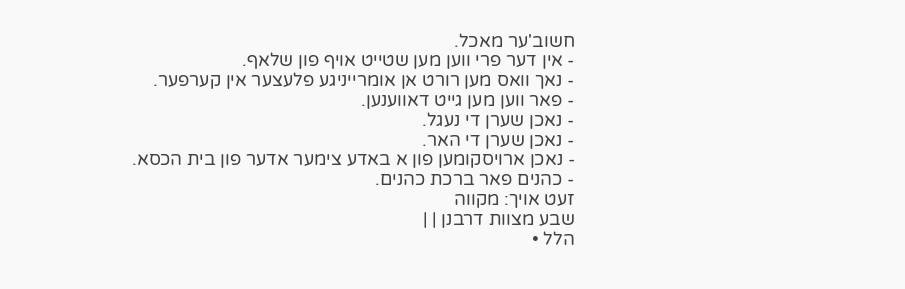חשוב'ער מאכל.
- אין דער פרי ווען מען שטייט אויף פון שלאף.
- נאך וואס מען רורט אן אומרייניגע פלעצער אין קערפער.
- פאר ווען מען גייט דאווענען.
- נאכן שערן די נעגל.
- נאכן שערן די האר.
- נאכן ארויסקומען פון א באדע צימער אדער פון בית הכסא.
- כהנים פאר ברכת כהנים.
זעט אויך: מקווה
שבע מצוות דרבנן | |
הלל •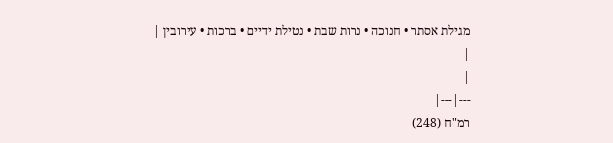מגילת אסתר • חנוכה • נרות שבת • נטילת ידיים • ברכות • עירובין |
|
|
---|---|
רמ"ח (248)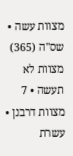מצוות עשה • שס"ה (365) מצוות לא תעשה • 7 מצוות דרבנן • עשרת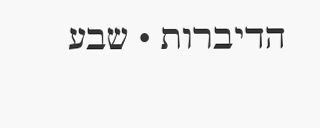הדיברות • שבע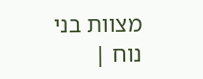מצוות בני נוח |